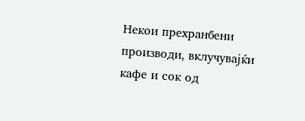Некои прехранбени производи, вклучувајќи кафе и сок од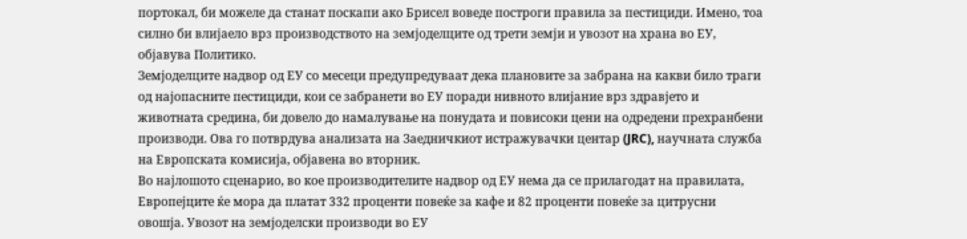портокал, би можеле да станат поскапи ако Брисел воведе построги правила за пестициди. Имено, тоа силно би влијаело врз производството на земјоделците од трети земји и увозот на храна во ЕУ, објавува Политико.
Земјоделците надвор од ЕУ со месеци предупредуваат дека плановите за забрана на какви било траги од најопасните пестициди, кои се забранети во ЕУ поради нивното влијание врз здравјето и животната средина, би довело до намалување на понудата и повисоки цени на одредени прехранбени производи. Ова го потврдува анализата на Заедничкиот истражувачки центар (JRC), научната служба на Европската комисија, објавена во вторник.
Во најлошото сценарио, во кое производителите надвор од ЕУ нема да се прилагодат на правилата, Европејците ќе мора да платат 332 проценти повеќе за кафе и 82 проценти повеќе за цитрусни овошја. Увозот на земјоделски производи во ЕУ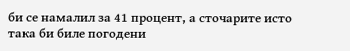би се намалил за 41 процент, а сточарите исто така би биле погодени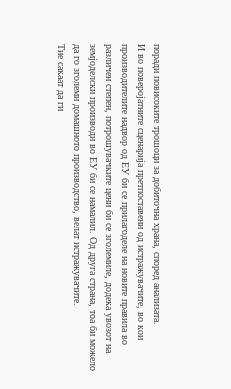поради повисоките трошоци за добиточна храна, според анализата.
И во поверојатните сценарија претпоставени од истражувачите, во кои производителите надвор од ЕУ би се прилагоделе на новите правила во различен степен, потрошувачките цени би се зголемиле, додека увозот на земјоделски производи во ЕУ би се намалил. Од друга страна, тоа би можело да го зголеми домашното производство, велат истражувачите.
Тие сакаат да ги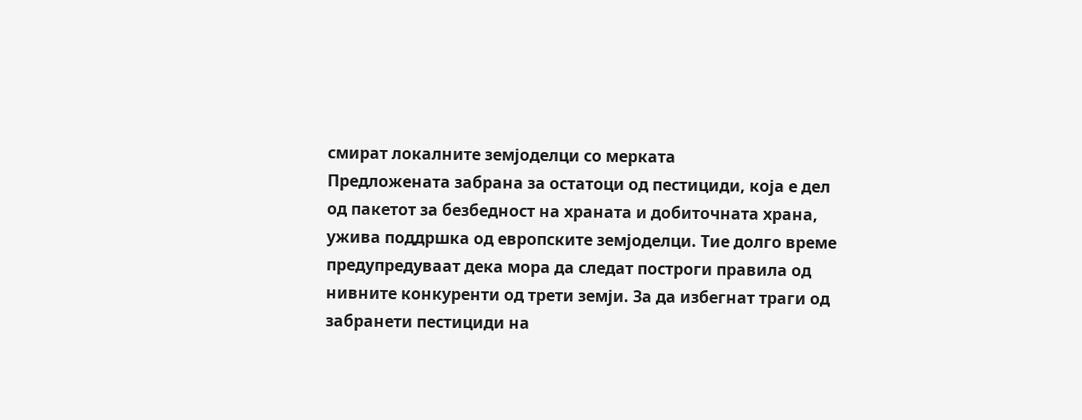смират локалните земјоделци со мерката
Предложената забрана за остатоци од пестициди, која е дел од пакетот за безбедност на храната и добиточната храна, ужива поддршка од европските земјоделци. Тие долго време предупредуваат дека мора да следат построги правила од нивните конкуренти од трети земји. За да избегнат траги од забранети пестициди на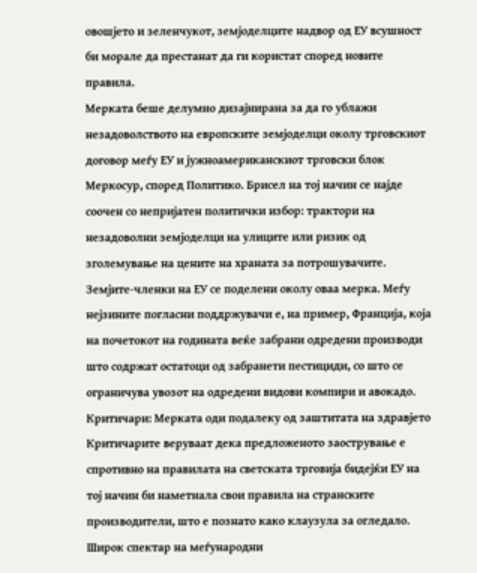овошјето и зеленчукот, земјоделците надвор од ЕУ всушност би морале да престанат да ги користат според новите правила.
Мерката беше делумно дизајнирана за да го ублажи незадоволството на европските земјоделци околу трговскиот договор меѓу ЕУ и јужноамериканскиот трговски блок Меркосур, според Политико. Брисел на тој начин се најде соочен со непријатен политички избор: трактори на незадоволни земјоделци на улиците или ризик од зголемување на цените на храната за потрошувачите.
Земјите-членки на ЕУ се поделени околу оваа мерка. Меѓу нејзините погласни поддржувачи е, на пример, Франција, која на почетокот на годината веќе забрани одредени производи што содржат остатоци од забранети пестициди, со што се ограничува увозот на одредени видови компири и авокадо.
Критичари: Мерката оди подалеку од заштитата на здравјето
Критичарите веруваат дека предложеното заострување е спротивно на правилата на светската трговија бидејќи ЕУ на тој начин би наметнала свои правила на странските производители, што е познато како клаузула за огледало. Широк спектар на меѓународни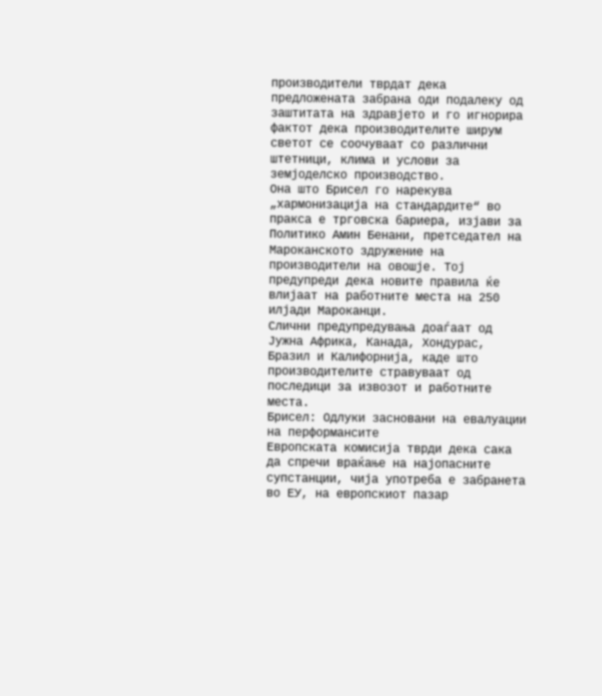производители тврдат дека предложената забрана оди подалеку од заштитата на здравјето и го игнорира фактот дека производителите ширум светот се соочуваат со различни штетници, клима и услови за земјоделско производство.
Она што Брисел го нарекува „хармонизација на стандардите“ во пракса е трговска бариера, изјави за Политико Амин Бенани, претседател на Мароканското здружение на производители на овошје. Тој предупреди дека новите правила ќе влијаат на работните места на 250 илјади Мароканци.
Слични предупредувања доаѓаат од Јужна Африка, Канада, Хондурас, Бразил и Калифорнија, каде што производителите стравуваат од последици за извозот и работните места.
Брисел: Одлуки засновани на евалуации на перформансите
Европската комисија тврди дека сака да спречи враќање на најопасните супстанции, чија употреба е забранета во ЕУ, на европскиот пазар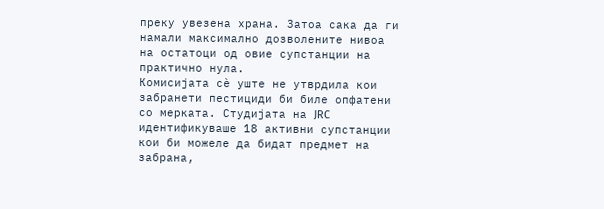преку увезена храна. Затоа сака да ги намали максимално дозволените нивоа на остатоци од овие супстанции на практично нула.
Комисијата сè уште не утврдила кои забранети пестициди би биле опфатени со мерката. Студијата на JRC идентификуваше 18 активни супстанции кои би можеле да бидат предмет на забрана,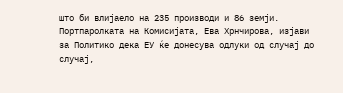што би влијаело на 235 производи и 86 земји.
Портпаролката на Комисијата, Ева Хрнчирова, изјави за Политико дека ЕУ ќе донесува одлуки од случај до случај,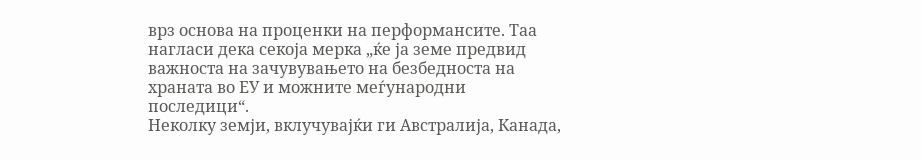врз основа на проценки на перформансите. Таа нагласи дека секоја мерка „ќе ја земе предвид важноста на зачувувањето на безбедноста на храната во ЕУ и можните меѓународни последици“.
Неколку земји, вклучувајќи ги Австралија, Канада,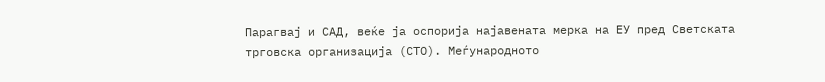Парагвај и САД, веќе ја оспорија најавената мерка на ЕУ пред Светската трговска организација (СТО). Меѓународното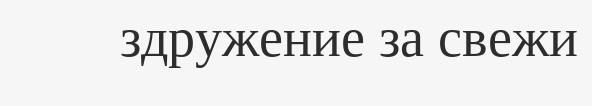здружение за свежи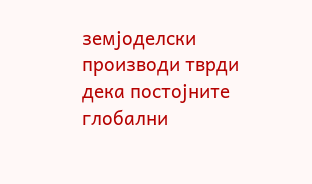земјоделски производи тврди дека постојните глобални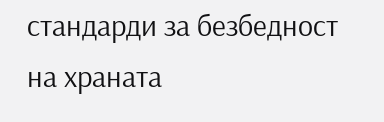стандарди за безбедност на храната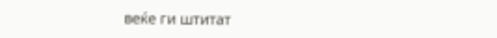веќе ги штитат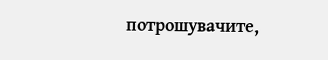потрошувачите,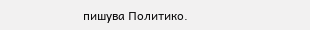пишува Политико.